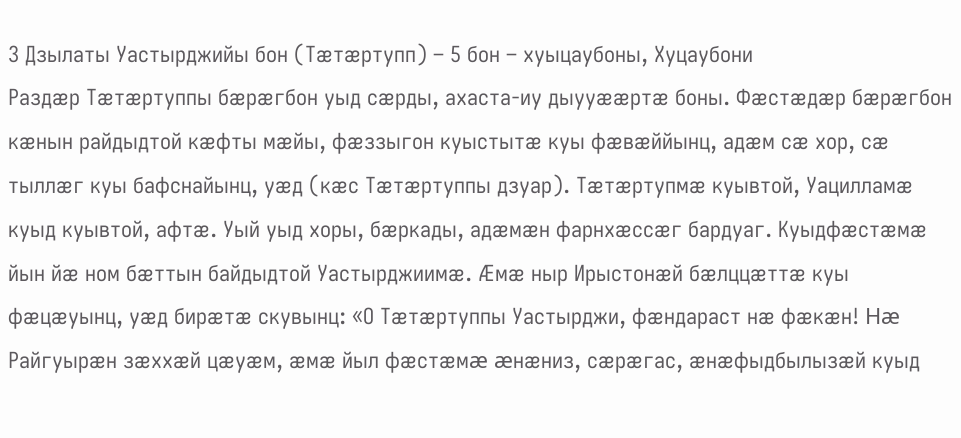3 Дзылаты Уастырджийы бон (Тæтæртупп) – 5 бон – хуыцаубоны, Хуцаубони
Раздæр Тæтæртуппы бæрæгбон уыд сæрды, ахаста-иу дыууææртæ боны. Фæстæдæр бæрæгбон кæнын райдыдтой кæфты мæйы, фæззыгон куыстытæ куы фæвæййынц, адæм сæ хор, сæ тыллæг куы бафснайынц, уæд (кæс Тæтæртуппы дзуар). Тæтæртупмæ куывтой, Уацилламæ куыд куывтой, афтæ. Уый уыд хоры, бæркады, адæмæн фарнхæссæг бардуаг. Куыдфæстæмæ йын йæ ном бæттын байдыдтой Уастырджиимæ. Æмæ ныр Ирыстонæй бæлццæттæ куы фæцæуынц, уæд бирæтæ скувынц: «О Тæтæртуппы Уастырджи, фæндараст нæ фæкæн! Hæ Райгуырæн зæххæй цæуæм, æмæ йыл фæстæмæ æнæниз, сæрæгас, æнæфыдбылызæй куыд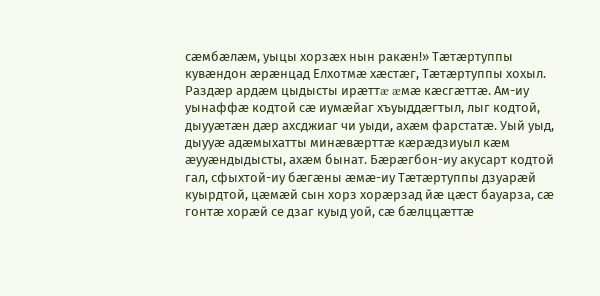сæмбæлæм, уыцы хорзæх нын ракæн!» Тæтæртуппы кувæндон æрæнцад Елхотмæ хæстæг, Тæтæртуппы хохыл. Раздæр ардæм цыдысты ирæттæ æмæ кæсгæттæ. Ам-иу уынаффæ кодтой сæ иумæйаг хъуыддæгтыл, лыг кодтой, дыууæтæн дæр ахсджиаг чи уыди, ахæм фарстатæ. Уый уыд, дыууæ адæмыхатты минæвæрттæ кæрæдзиуыл кæм æууæндыдысты, ахæм бынат. Бæрæгбон-иу акусарт кодтой гал, сфыхтой-иу бæгæны æмæ-иу Тæтæртуппы дзуарæй куырдтой, цæмæй сын хорз хорæрзад йæ цæст бауарза, сæ гонтæ хорæй се дзаг куыд уой, сæ бæлццæттæ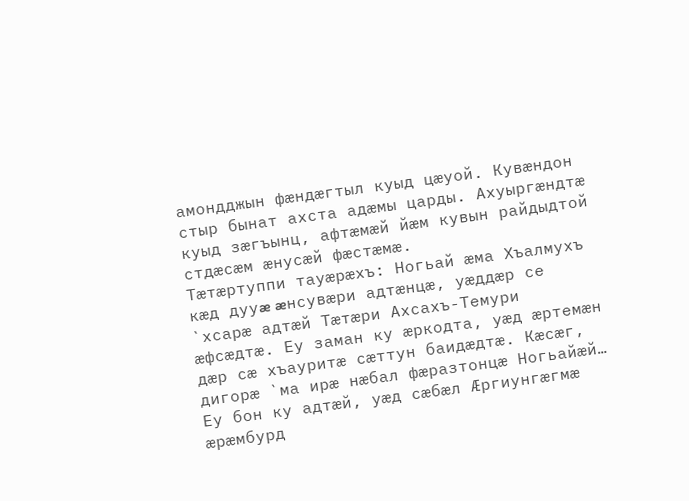амондджын фæндæгтыл куыд цæуой. Кувæндон стыр бынат ахста адæмы царды. Ахуыргæндтæ куыд зæгъынц, афтæмæй йæм кувын райдыдтой стдæсæм æнусæй фæстæмæ.
Тæтæртуппи тауæрæхъ: Ногьай æма Хъалмухъ кæд дууæ æнсувæри адтæнцæ, уæддæр се `хсарæ адтæй Тæтæри Ахсахъ-Темури æфсæдтæ. Еу заман ку æркодта, уæд æртемæн дæр сæ хъауритæ сæттун баидæдтæ. Кæсæг, дигорæ `ма ирæ нæбал фæразтонцæ Ногьайæй… Еу бон ку адтæй, уæд сæбæл Æргиунгæгмæ æрæмбурд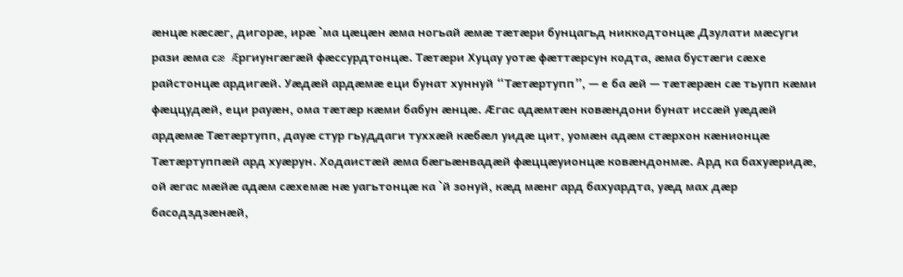æнцæ кæсæг, дигорæ, ирæ `ма цæцæн æма ногьай æмæ тæтæри бунцагьд никкодтонцæ Дзулати мæсуги рази æма сæ Æргиунгæгæй фæссурдтонцæ. Тæтæри Хуцау уотæ фæттæрсун кодта, æма бустæги сæхе райстонцæ ардигæй. Уæдæй ардæмæ еци бунат хуннуй “Тæтæртупп”, — е ба æй — тæтæрæн сæ тьупп кæми фæццудæй, еци рауæн, ома тæтæр кæми бабун æнцæ. Æгас адæмтæн ковæндони бунат иссæй уæдæй ардæмæ Тæтæртупп, дауæ стур гьуддаги туххæй кæбæл уидæ цит, уомæн адæм стæрхон кæнионцæ Тæтæртуппæй ард хуæрун. Ходаистæй æма бæгьæнвадæй фæццæуионцæ ковæндонмæ. Ард ка бахуæридæ, ой æгас мæйæ адæм сæхемæ нæ уагьтонцæ ка `й зонуй, кæд мæнг ард бахуардта, уæд мах дæр басодздзæнæй,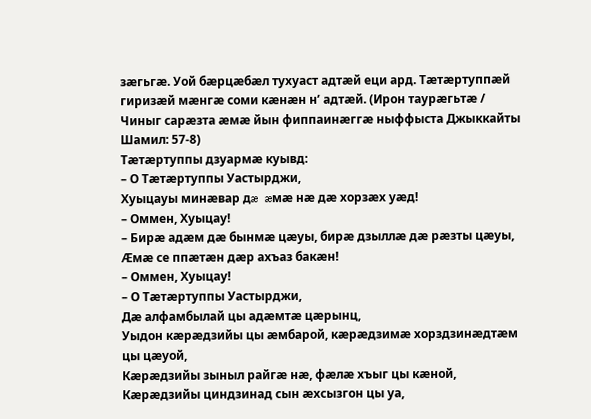зæгьгæ. Уой бæрцæбæл тухуаст адтæй еци ард. Тæтæртуппæй гиризæй мæнгæ соми кæнæн н’ адтæй. (Ирон таурæгьтæ / Чиныг сарæзта æмæ йын фиппаинæггæ ныффыста Джыккайты Шамил: 57-8)
Тæтæртуппы дзуармæ куывд:
– О Тæтæртуппы Уастырджи,
Хуыцауы минæвар дæ æмæ нæ дæ хорзæх уæд!
– Оммен, Хуыцау!
– Бирæ адæм дæ бынмæ цæуы, бирæ дзыллæ дæ рæзты цæуы,
Æмæ се ппæтæн дæр ахъаз бакæн!
– Оммен, Хуыцау!
– О Тæтæртуппы Уастырджи,
Дæ алфамбылай цы адæмтæ цæрынц,
Уыдон кæрæдзийы цы æмбарой, кæрæдзимæ хорздзинæдтæм цы цæуой,
Кæрæдзийы зыныл райгæ нæ, фæлæ хъыг цы кæной,
Кæрæдзийы циндзинад сын æхсызгон цы уа,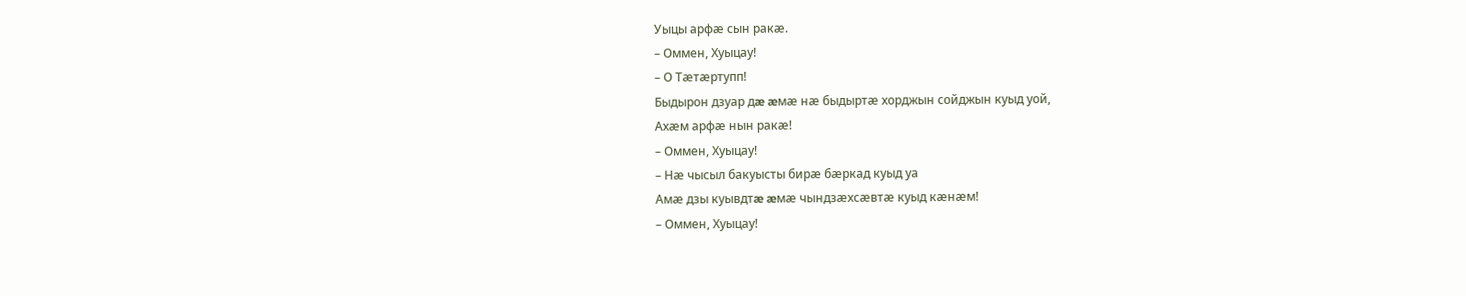Уыцы арфæ сын ракæ.
– Оммен, Хуыцау!
– О Тæтæртупп!
Быдырон дзуар дæ æмæ нæ быдыртæ хорджын сойджын куыд уой,
Aхæм арфæ нын ракæ!
– Оммен, Хуыцау!
– Нæ чысыл бакуысты бирæ бæркад куыд уа
Амæ дзы куывдтæ æмæ чындзæхсæвтæ куыд кæнæм!
– Оммен, Хуыцау!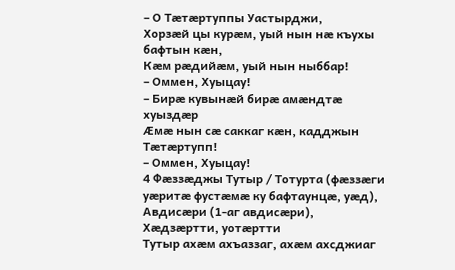– О Тæтæртуппы Уастырджи,
Хорзæй цы курæм, уый нын нæ къухы бафтын кæн,
Кæм рæдийæм, уый нын ныббар!
– Оммен, Хуыцау!
– Бирæ кувынæй бирæ амæндтæ хуыздæр
Æмæ нын сæ саккаг кæн, кадджын Тæтæртупп!
– Оммен, Хуыцау!
4 Фæззæджы Тутыр / Тотурта (фæззæги уæритæ фустæмæ ку бафтаунцæ, уæд), Авдисæри (1-аг авдисæри), Хæдзæртти, уотæртти
Тутыр ахæм ахъаззаг, ахæм ахсджиаг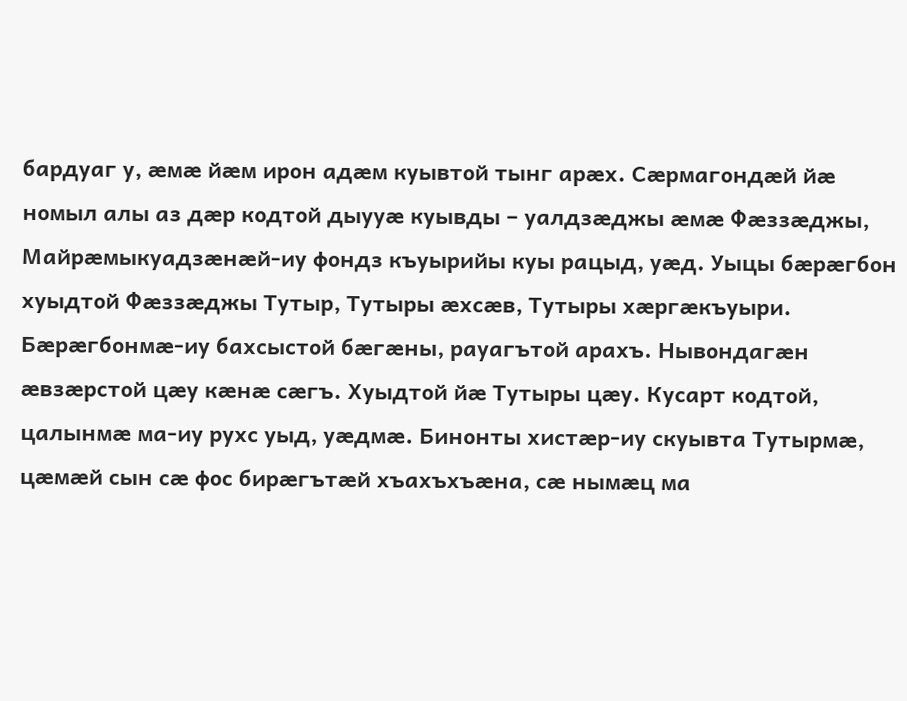бардуаг у, æмæ йæм ирон адæм куывтой тынг арæх. Сæрмагондæй йæ номыл алы аз дæр кодтой дыууæ куывды – уалдзæджы æмæ Фæззæджы, Майрæмыкуадзæнæй-иу фондз къуырийы куы рацыд, уæд. Уыцы бæрæгбон хуыдтой Фæззæджы Тутыр, Тутыры æхсæв, Тутыры хæргæкъуыри.
Бæрæгбонмæ-иу бахсыстой бæгæны, рауагътой арахъ. Нывондагæн æвзæрстой цæу кæнæ сæгъ. Хуыдтой йæ Тутыры цæу. Кусарт кодтой, цалынмæ ма-иу рухс уыд, уæдмæ. Бинонты хистæр-иу скуывта Тутырмæ, цæмæй сын сæ фос бирæгътæй хъахъхъæна, сæ нымæц ма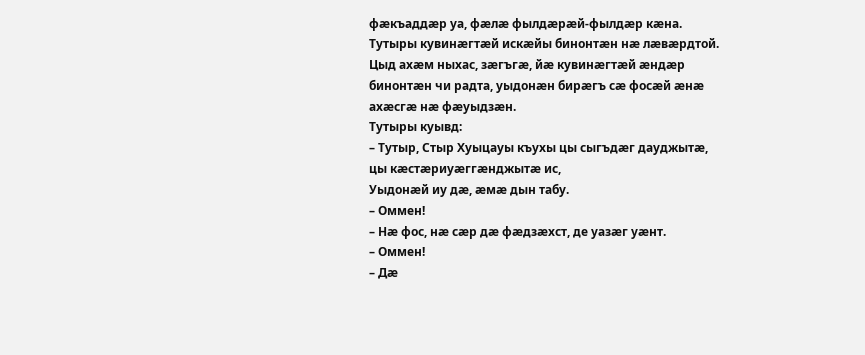фæкъаддæр уа, фæлæ фылдæрæй-фылдæр кæна.
Тутыры кувинæгтæй искæйы бинонтæн нæ лæвæрдтой. Цыд ахæм ныхас, зæгъгæ, йæ кувинæгтæй æндæр бинонтæн чи радта, уыдонæн бирæгъ сæ фосæй æнæ ахæсгæ нæ фæуыдзæн.
Тутыры куывд:
– Тутыр, Стыр Хуыцауы къухы цы сыгъдæг дауджытæ, цы кæстæриуæггæнджытæ ис,
Уыдонæй иу дæ, æмæ дын табу.
– Оммен!
– Hæ фос, нæ сæр дæ фæдзæхст, де уазæг уæнт.
– Оммен!
– Дæ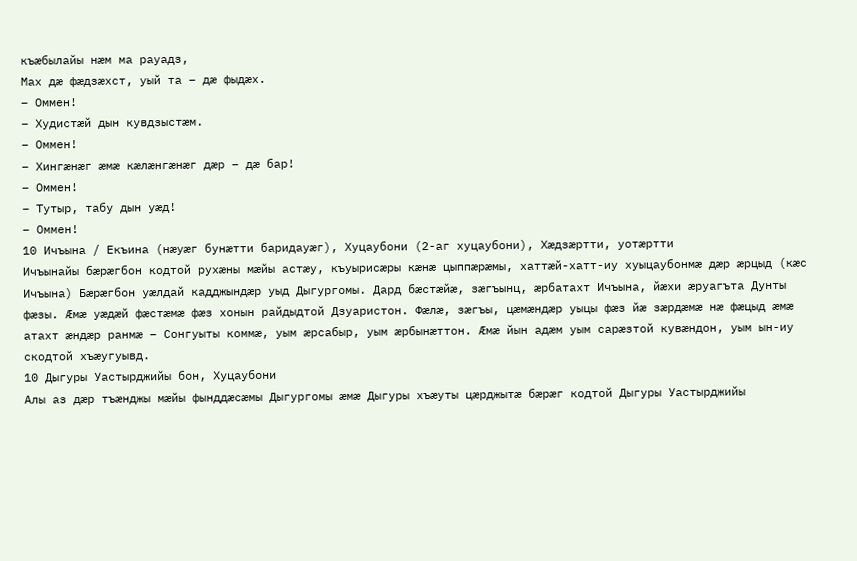къæбылайы нæм ма рауадз,
Мах дæ фæдзæхст, уый та – дæ фыдæх.
– Оммен!
– Худистæй дын кувдзыстæм.
– Оммен!
– Хингæнæг æмæ кæлæнгæнæг дæр – дæ бар!
– Оммен!
– Тутыр, табу дын уæд!
– Оммен!
10 Ичъына / Екъина (нæуæг бунæтти баридауæг), Хуцаубони (2-аг хуцаубони), Хæдзæртти, уотæртти
Ичъынайы бæрæгбон кодтой рухæны мæйы астæу, къуырисæры кæнæ цыппæрæмы, хаттæй-хатт-иу хуыцаубонмæ дæр æрцыд (кæс Ичъына) Бæрæгбон уæлдай кадджындæр уыд Дыгургомы. Дард бæстæйæ, зæгъынц, æрбатахт Ичъына, йæхи æруагъта Дунты фæзы. Æмæ уæдæй фæстæмæ фæз хонын райдыдтой Дзуаристон. Фæлæ, зæгъы, цæмæндæр уыцы фæз йæ зæрдæмæ нæ фæцыд æмæ атахт æндæр ранмæ – Сонгуыты коммæ, уым æрсабыр, уым æрбынæттон. Æмæ йын адæм уым сарæзтой кувæндон, уым ын-иу скодтой хъæугуывд.
10 Дыгуры Уастырджийы бон, Хуцаубони
Алы аз дæр тъæнджы мæйы фынддæсæмы Дыгургомы æмæ Дыгуры хъæуты цæрджытæ бæрæг кодтой Дыгуры Уастырджийы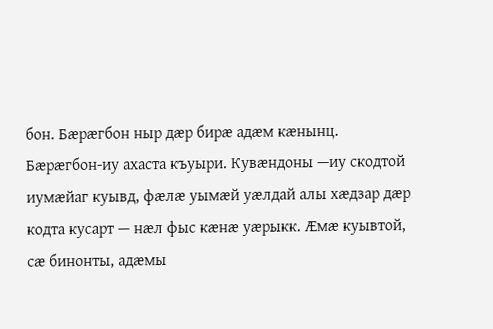бон. Бæрæгбон ныр дæр бирæ адæм кæнынц.
Бæрæгбон-иу ахаста къуыри. Кувæндоны —иу скодтой иумæйаг куывд, фæлæ уымæй уæлдай алы хæдзар дæр кодта кусарт — нæл фыс кæнæ уæрыкк. Æмæ куывтой, сæ бинонты, адæмы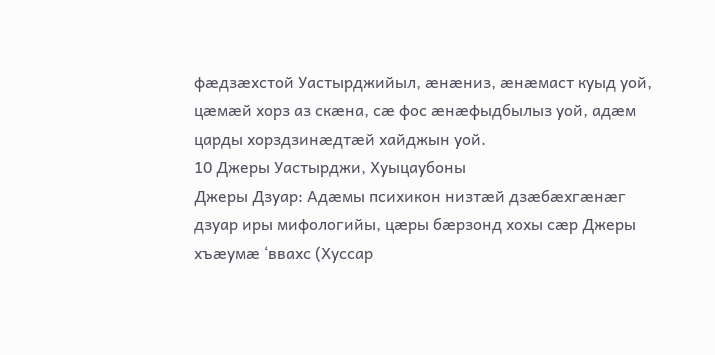фæдзæхстой Уастырджийыл, æнæниз, æнæмаст куыд уой, цæмæй хорз аз скæна, сæ фос æнæфыдбылыз уой, адæм царды хорздзинæдтæй хайджын уой.
10 Джеры Уастырджи, Хуыцаубоны
Джеры Дзуар: Aдæмы психикон низтæй дзæбæхгæнæг дзуар иры мифологийы, цæры бæрзонд хохы сæр Джеры хъæумæ ‘ввахс (Хуссар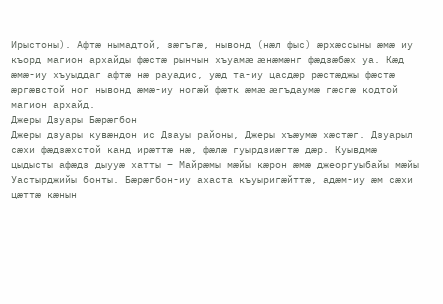Ирыстоны). Афтæ нымадтой, зæгъгæ, нывонд (нæл фыс) æрхæссыны æмæ иу къорд магион архайды фæстæ рынчын хъуамæ æнæмæнг фæдзæбæх уа. Кæд æмæ-иу хъуыддаг афтæ нæ рауадис, уæд та-иу цасдæр рæстæджы фæстæ æргæвстой ног нывонд æмæ-иу ногæй фæтк æмæ æгъдаумæ гæсгæ кодтой магион архайд.
Джеры Дзуары Бæрæгбон
Джеры дзуары кувæндон ис Дзауы районы, Джеры хъæумæ хæстæг. Дзуарыл сæхи фæдзæхстой канд ирæттæ нæ, фæлæ гуырдзиæгтæ дæр. Куывдмæ цыдысты афæдз дыууæ хатты – Майрæмы мæйы кæрон æмæ джеоргуыбайы мæйы Уастырджийы бонты. Бæрæгбон-иу ахаста къуыригæйттæ, адæм-иу æм сæхи цæттæ кæнын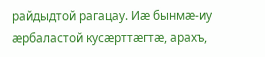райдыдтой рагацау. Иæ бынмæ-иу æрбаластой кусæрттæгтæ, арахъ,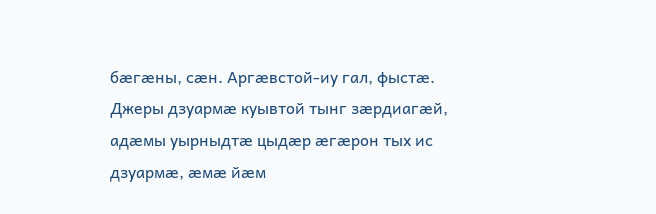бæгæны, сæн. Аргæвстой-иу гал, фыстæ.
Джеры дзуармæ куывтой тынг зæрдиагæй, адæмы уырныдтæ цыдæр æгæрон тых ис дзуармæ, æмæ йæм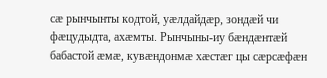сæ рынчынты кодтой, уæлдайдæр, зондæй чи фæцудыдта, ахæмты. Рынчыны-иу бæндæнтæй бабастой æмæ, кувæндонмæ хæстæг цы сæрсæфæн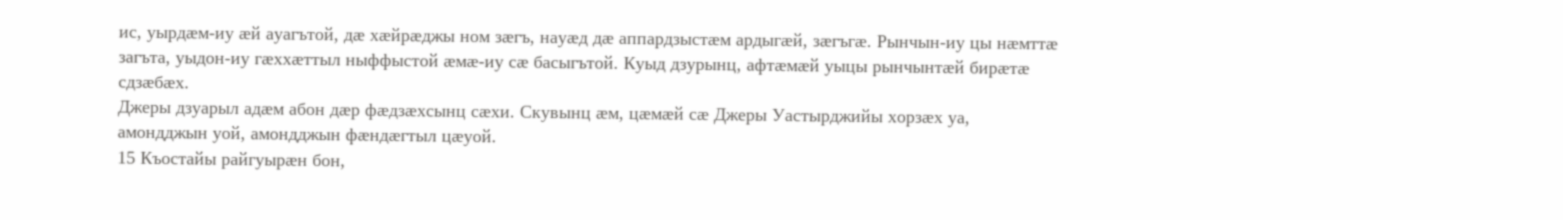ис, уырдæм-иу æй ауагътой, дæ хæйрæджы ном зæгъ, науæд дæ аппардзыстæм ардыгæй, зæгъгæ. Рынчын-иу цы нæмттæ загъта, уыдон-иу гæххæттыл ныффыстой æмæ-иу сæ басыгътой. Куыд дзурынц, афтæмæй уыцы рынчынтæй бирæтæ сдзæбæх.
Джеры дзуарыл адæм абон дæр фæдзæхсынц сæхи. Скувынц æм, цæмæй сæ Джеры Уастырджийы хорзæх уа, амондджын уой, амондджын фæндæгтыл цæуой.
15 Къостайы райгуырæн бон,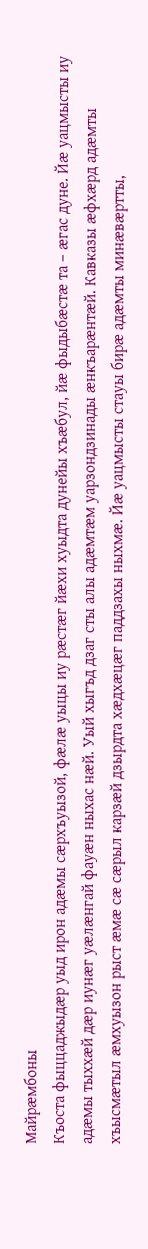Майрæмбоны
Къоста фыццаджыдæр уыд ирон адæмы сæрхъуызой, фæлæ уыцы иу рæстæг йæхи хуыдта дунейы хъæбул, йæ фыдыбæстæ та – æгас дуне. Йæ уацмысты иу адæмы тыххæй дæр иунæг уæлæнгай фауæн ныхас нæй. Уый хыгъд дзаг сты алы адæмтæм уарзондзинады æнкъарæнтæй. Кавказы æфхæрд адæмты хъысмæтыл æмхуызон рыст æмæ сæ сæрыл карзæй дзырдта хæдхæцæг паддзахы ныхмæ. Йæ уацмысты стауы бирæ адæмты минæвæртты,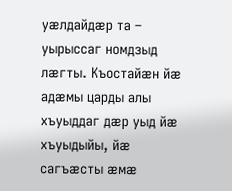уæлдайдæр та – уырыссаг номдзыд лæгты. Къостайæн йæ адæмы царды алы хъуыддаг дæр уыд йæ хъуыдыйы, йæ сагъæсты æмæ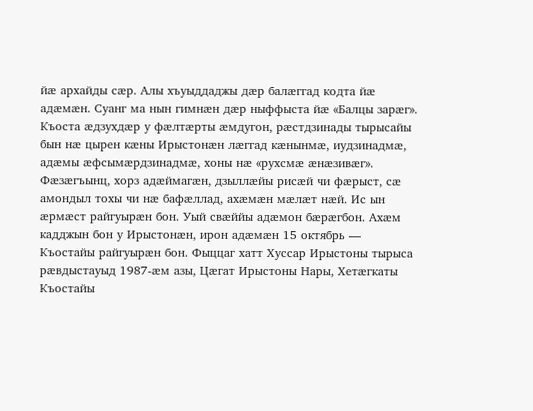йæ архайды сæр. Алы хъуыддаджы дæр балæггад кодта йæ адæмæн. Суанг ма нын гимнæн дæр ныффыста йæ «Балцы зарæг». Къоста æдзухдæр у фæлтæрты æмдугон, рæстдзинады тырысайы бын нæ цырен кæны Ирыстонæн лæггад кæнынмæ, иудзинадмæ, адæмы æфсымæрдзинадмæ, хоны нæ «рухсмæ æнæзивæг».
Фæзæгъынц, хорз адæймагæн, дзыллæйы рисæй чи фæрыст, сæ амондыл тохы чи нæ бафæллад, ахæмæн мæлæт нæй. Ис ын æрмæст райгуырæн бон. Уый свæййы адæмон бæрæгбон. Ахæм кадджын бон у Ирыстонæн, ирон адæмæн 15 октябрь — Къостайы райгуырæн бон. Фыццаг хатт Хуссар Ирыстоны тырыса рæвдыстауыд 1987-æм азы, Цæгат Ирыстоны Нары, Хетæгкаты Къостайы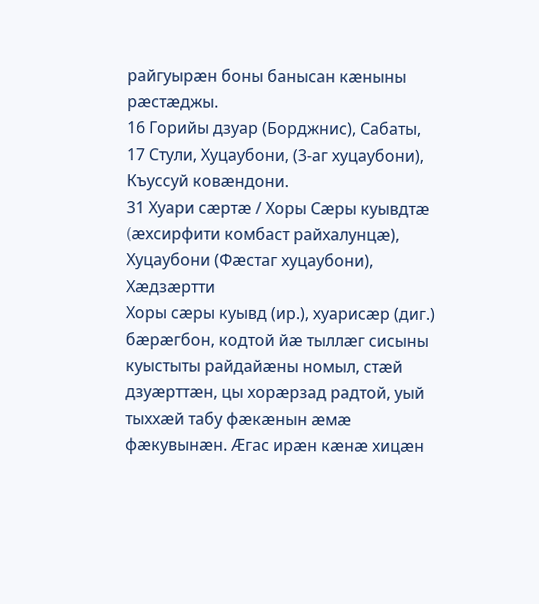райгуырæн боны банысан кæныны рæстæджы.
16 Горийы дзуар (Борджнис), Сабаты,
17 Стули, Хуцаубони, (3-аг хуцаубони), Къуссуй ковæндони.
31 Хуари сæртæ / Хоры Сæры куывдтæ (æхсирфити комбаст райхалунцæ), Хуцаубони (Фæстаг хуцаубони), Хæдзæртти
Хоры сæры куывд (ир.), хуарисæр (диг.) бæрæгбон, кодтой йæ тыллæг сисыны куыстыты райдайæны номыл, стæй дзуæрттæн, цы хорæрзад радтой, уый тыххæй табу фæкæнын æмæ фæкувынæн. Æгас ирæн кæнæ хицæн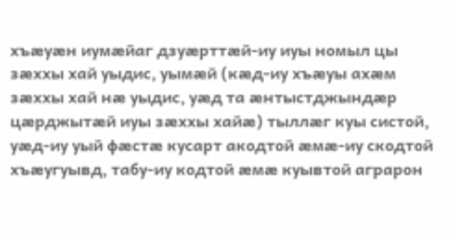хъæуæн иумæйаг дзуæрттæй-иу иуы номыл цы зæххы хай уыдис, уымæй (кæд-иу хъæуы ахæм зæххы хай нæ уыдис, уæд та æнтыстджындæр цæрджытæй иуы зæххы хайæ) тыллæг куы систой, уæд-иу уый фæстæ кусарт акодтой æмæ-иу скодтой хъæугуывд, табу-иу кодтой æмæ куывтой аграрон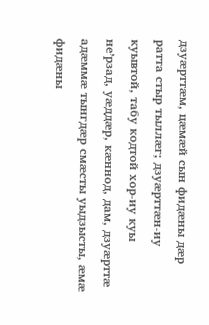дзуæрттæм, цæмæй сын фидæны дæр ратта стыр тыллæг; дзуæрттæн-иу куывтой, табу кодтой хор-иу куы не’рзад, уæддæр, кæннод, дам, дзуæрттæ адæммæ тынгдæр смæсты уыдзысты, æмæ фидæны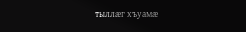тыллæг хъуамæ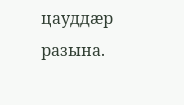цауддæр разына.